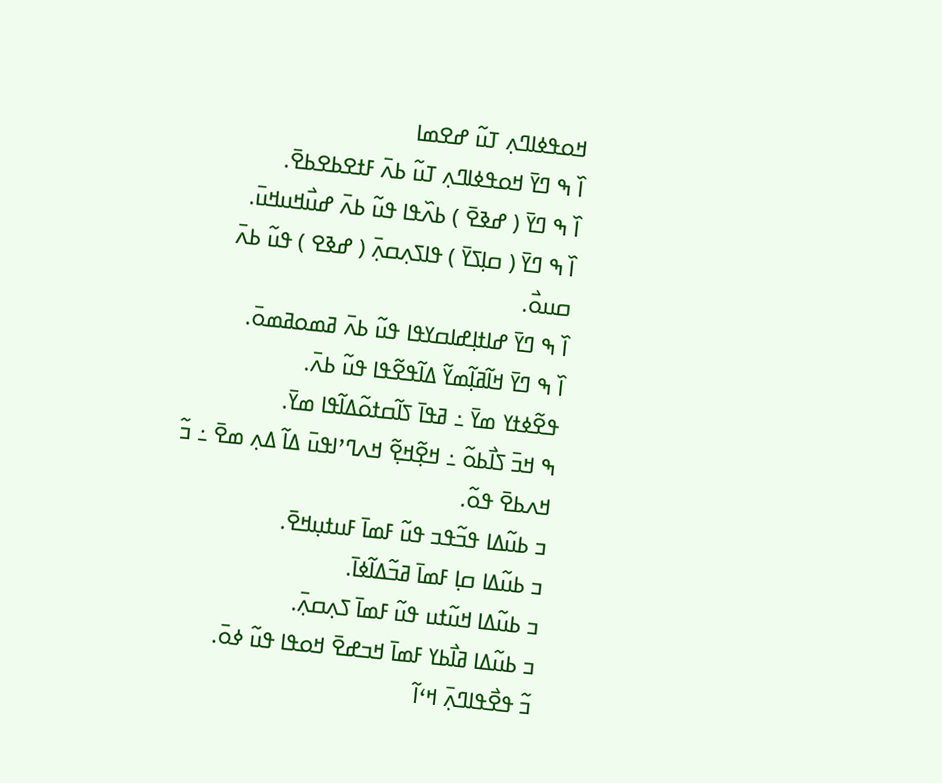ߞߋߟߦߊߣߍ߲ ߠߎ߬ ߝߐߘߊ
ߊ߰ ߒ ߣߌ߫ ߞߋߟߦߊߣߍ߲ ߠߎ߬ ߕߍ߫ ߓߙߐߕߐߕߐ߫.
ߊ߰ ߒ ߣߌ߫ ( ߝߢߐ߫ ) ߕߍ߰ߟߊ ߟߎ߬ ߕߍ߫ ߝߎ߯ߞߎߞߎ߫.
ߊ߰ ߒ ߣߌ߫ ( ߛߊ߲ߖߌ߫ ) ߟߊߖߍ߲ߛߍ߲߫ ( ߝߢߐ ) ߟߎ߬ ߕߍ߫ ߛߎߋ߯.
ߊ߰ ߒ ߣߌ߫ ߝߊߙߊ߲ߝߊߛߌߟߊ ߟߎ߬ ߕߍ߫ ߥߘߋߥߘߋ߫.
ߊ߰ ߒ ߣߌ߫ ߞߊ߬ߥߊ߲߬ߘߌ߬ ߡߊ߬ߟߐ߬ߟߊ ߟߎ߬ ߕߍ߫.
ߟߐ߬ߦߙߌ ߘߌ߫ ߸ ߥߟߊ߫ ߖߊ߬ߛߙߋ߬ߡߊ߬ߟߊ ߘߌ߫.
ߒ ߞߏ߫ ߖߊ߯ߕߋ߬ ߸ ߞߐ߲߬ߞߐ߲߬ ߞߍߣߴߊߟߎ߫ ߡߊ߬ ߡߍ߲ ߘߐ߫ ߸ ߏ߬ ߞߍߕߐ߫ ߟߋ߬.
ߏ ߕߎ߬ߡߊ ߟߏ߬ߟߏ ߟߎ߬ ߓߘߊ߫ ߓߎߙߎ߲ߞߐ߫.
ߏ ߕߎ߬ߡߊ ߛߊ߲ ߓߘߊ߫ ߥߏ߬ߡߊ߬ߦߊ߫.
ߏ ߕߎ߬ߡߊ ߞߎ߬ߙߎ ߟߎ߬ ߓߘߊ߫ ߖߍ߲ߛߍ߲߫.
ߏ ߕߎ߬ߡߊ ߥߊ߯ߕߌ ߓߘߊ߫ ߞߏߝߐ߫ ߞߋߟߊ ߟߎ߬ ߦߋ߫.
ߏ߬ ߟߐ߯ߟߊߣߍ߲߫ ߞߵߊ߬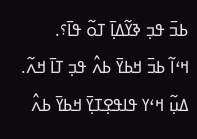ߕߏ߫ ߟߏ߲ ߢߌ߬ߡߊ߲߫ ߠߋ߬ ߟߊ߫؟.
ߞߵߊ߬ ߕߏ߫ ߞߕߌ߫ ߕߍ߮ ߟߏ߲ ߠߊ߫ ߞߍ߬.
ߡߎ߲߬ ߞߵߌ ߟߊߟߐ߲ߠߌ߲߫ ߞߕߌ߫ ߕߍ߮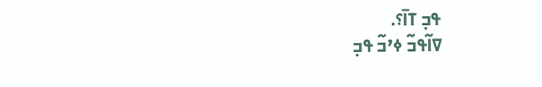ߟߏ߲ ߠߊ߫؟.
ߜߊ߬ߟߏ߬ ߦߴߏ߬ ߟߏ߲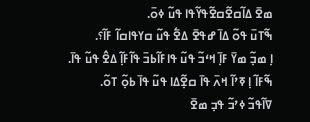ߘߐ߫ ߡߊ߬ߛߐ߬ߛߐ߬ߟߌ߬ߟߊ ߟߎ߬ ߦߋ߫.
ߒ߬ߠߎ߫ ߟߋ߬ ߡߊ߫ ߝߟߐ߫ ߡߐ߱ ߟߎ߬ ߛߌߟߊߛߊ߬ ߓߊ߬؟.
ߊ߲ ߘߏ߲߬ ߘߌ߫ ߓߊ߲߫ ߞߵߏ߬ ߟߎ߬ ߟߊߓߊ߬ߕߏ߫ ߟߊ߬ߓߊ߲߬ ߡߐ߮ ߟߎ߬ ߟߊ߫.
ߒ߬ߓߊ߬ ߊ߲ ߧߴߊ߬ ߞߍ߫ ߟߊ߫ ߛߐ߲߬ߡߊ ߟߎ߬ ߟߊ߫ ߕߋ߲߬ ߠߋ߬.
ߜߊ߬ߟߏ߬ ߦߴߏ߬ ߟߏ߲ ߘߐ߫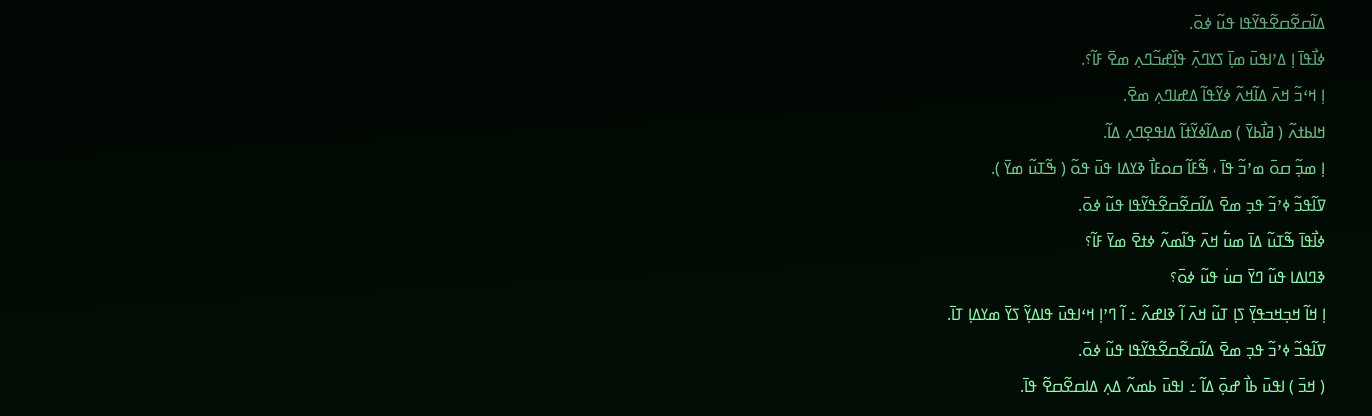ߡߊ߬ߛߐ߬ߛߐ߬ߟߌ߬ߟߊ ߟߎ߬ ߦߋ߫.
ߦߊ߯ߟߊ߫ ߊ߲ ߡߴߊߟߎ߫ ߘߊ߲߫ ߖߌߣߍ߲߫ ߟߊ߲߰ߝߏ߬ߣߍ߲ ߘߐ߫ ߓߊ߬؟.
ߊ߲ ߞߵߏ߬ ߞߍ߫ ߡߊ߬ߞߍ߬ ߦߌ߬ߟߊ߬ ߡߝߊߣߍ߲ ߘߐ߫.
ߞߊߕߙߍ߬ ( ߥߊ߯ߕߌ߫ ) ߘߡߊ߬ߦߌ߬ߙߊ߬ ߡߊߟߐ߲ߣߍ߲ ߡߊ߬.
ߊ߲ ߘߏ߲߬ ߛߋ߫ ߘߴߏ߬ ߟߊ߫ ، ߒ߬ߓߊ߬ ߛߋߓߊ߯ ߢߌߡߊ ߟߎ߫ ߟߋ߬ ( ߒ߬ߠߎ߬ ߘߌ߫ ).
ߜߊ߬ߟߏ߬ ߦߴߏ߬ ߟߏ߲ ߘߐ߫ ߡߊ߬ߛߐ߬ߛߐ߬ߟߌ߬ߟߊ ߟߎ߬ ߦߋ߫.
ߦߊ߯ߟߊ߫ ߒ߬ߠߎ߬ ߡߊ߫ ߘߎ߱ ߞߍ߫ ߟߊ߬ߘߍ߬ ߦߙߐ߫ ߘߌ߫ ߓߊ߬؟
ߢߣߊߡߊ ߟߎ߬ ߣߌ߫ ߛߎ߭ ߟߎ߬ ߦߋ߫؟
ߊ߲ ߞߊ߬ ߞߏ߲ߞߏߟߌ߲߫ ߖߊ߲ ߠߎ߬ ߞߍ߫ ߊ߬ ߢߊߝߍ߬ ߸ ߊ߬ ߣߴߊ߲ ߞߵߊߟߎ߫ ߟߊߡߌ߲߬ ߖߌ߫ ߘߌߡߊ߲ ߠߊ߫.
ߜߊ߬ߟߏ߬ ߦߴߏ߬ ߟߏ߲ ߘߐ߫ ߡߊ߬ߛߐ߬ߛߐ߬ߟߌ߬ߟߊ ߟߎ߬ ߦߋ߫.
( ߞߏ߫ ) ߊߟߎ߫ ߕߊ߯ ߝߋ߲߫ ߡߊ߬ ߸ ߊߟߎ߫ ߕߘߍ߬ ߡߍ߲ ߡߊߛߐ߬ߛߐ߬ ߟߊ߫.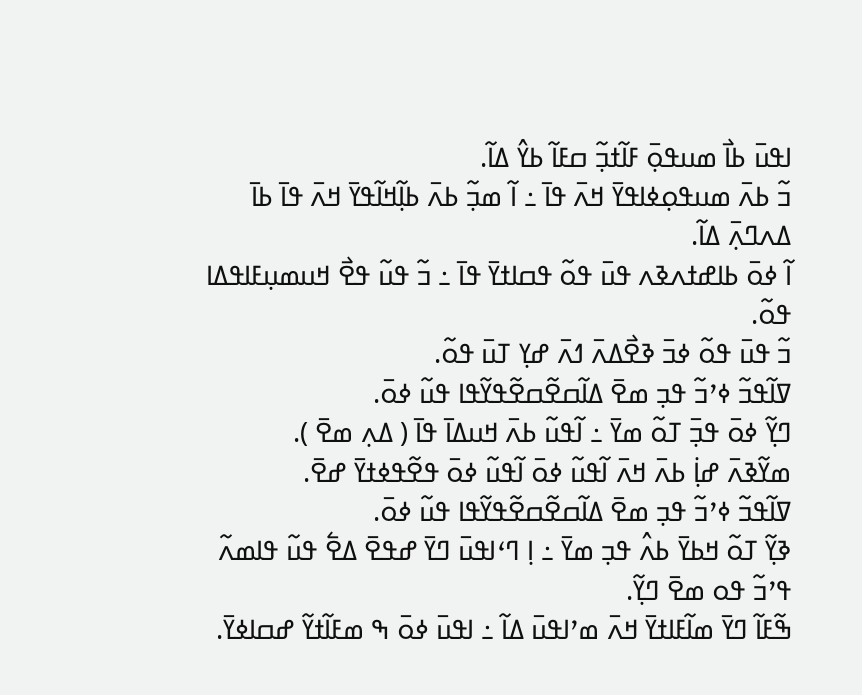ߊߟߎ߫ ߕߊ߯ ߘߎߟߋ߲߫ ߓߊ߬ߙߏ߲߬ ߛߓߊ߬ ߕߌ߮ ߡߊ߬.
ߏ߬ ߕߍ߫ ߘߎߟߋ߲ߦߊߟߌ߫ ߞߍ߫ ߟߊ߫ ߸ ߊ߬ ߘߏ߲߬ ߕߍ߫ ߕߊ߲߬ߞߊ߬ߟߌ߫ ߞߍ߫ ߟߊ߫ ߕߊ߫ ߡߍߣߍ߲߫ ߡߊ߬.
ߊ߬ ߦߋ߫ ߕߊߝߙߍߢߍ ߟߎ߫ ߟߋ߬ ߟߛߊߙߌ߫ ߟߊ߫ ߸ ߏ߬ ߟߎ߬ ߟߐ߯ ߞߎߘߎ߲ߓߊߟߡߊ ߟߋ߬.
ߏ߬ ߟߎ߫ ߟߋ߬ ߦߏ߫ ߢߐ߯ߡߍ߫ ߗߍ߫ ߝߌ߲ ߠߎ߫ ߟߋ߬.
ߜߊ߬ߟߏ߬ ߦߴߏ߬ ߟߏ߲ ߘߐ߫ ߡߊ߬ߛߐ߬ߛߐ߬ߟߌ߬ߟߊ ߟߎ߬ ߦߋ߫.
ߣߌ߲߬ ߦߋ߫ ߟߏ߲߫ ߠߋ߬ ߘߌ߫ ߸ ߊ߬ߟߎ߬ ߕߍ߫ ߞߎߡߊ߫ ߟߊ߫ ( ߡߍ߲ ߘߐ߫ ).
ߘߌ߬ߢߍ߫ ߝߊ߲߭ ߕߍ߫ ߞߍ߫ ߊ߬ߟߎ߬ ߦߋ߫ ߊ߬ߟߎ߬ ߦߋ߫ ߟߐ߬ߟߦߙߌ߫ ߝߐ߫.
ߜߊ߬ߟߏ߬ ߦߴߏ߬ ߟߏ߲ ߘߐ߫ ߡߊ߬ߛߐ߬ߛߐ߬ߟߌ߬ߟߊ ߟߎ߬ ߦߋ߫.
ߢߌ߲߬ ߠߋ߬ ߞߕߌ߫ ߕߍ߮ ߟߏ߲ ߘߌ߫ ߸ ߊ߲ ߣߵߊߟߎ߫ ߣߌ߫ ߝߟߐ߫ ߡߐ߱ ߟߎ߬ ߟߊߘߍ߬ ߟߴߏ߬ ߟߋ ߘߐ߫ ߣߌ߲߬.
ߒ߬ߓߊ߬ ߣߌ߫ ߘߊ߬ߓߊߙߌ߫ ߞߍ߫ ߘߴߊߟߎ߫ ߡߊ߬ ߸ ߊߟߎ߫ ߦߋ߫ ߒ ߘߓߊ߬ߙߌ߬ ߝߛߊߦߌ߫.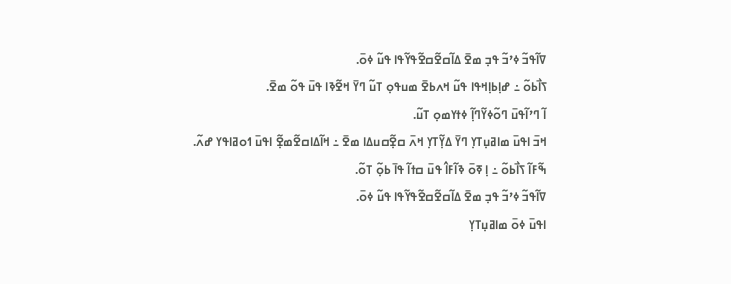ߜߊ߬ߟߏ߬ ߦߴߏ߬ ߟߏ߲ ߘߐ߫ ߡߊ߬ߛߐ߬ߛߐ߬ߟߌ߬ߟߊ ߟߎ߬ ߦߋ߫.
ߖߊ߯ߕߋ߬ ߸ ߝߊ߲ߕߊ߲ߞߟߊ ߟߎ߬ ߞߍߕߐ߫ ߘߎߟߋ߲ ߠߎ߬ ߣߌ߫ ߞߐ߬ߢߊ ߟߎ߫ ߟߋ߬ ߘߐ߫.
ߊ߬ ߣߴߊ߬ߟߎ߫ ߣߋ߬ߦߌ߬ߣߊ߲߬ ߦߙߌߘߋ߲ ߠߎ߬.
ߞߏ߫ ߊߟߎ߫ ߘߊߥߎ߲ߠߌ߲ ߣߌ߫ ߡߌ߲߬ߠߌ߲ ߞߍ߫ ߛߐ߲߬ߛߎߡߊ ߘߐ߫ ߸ ߞߊ߬ߡߊߛߐ߬ߘߐ߲߬ ߊߟߎ߫ ߗߋߥߊߟߌ ߝߍ߬.
ߒ߬ߓߊ߬ ߖߊ߯ߕߋ߬ ߸ ߊ߲ ߧߋ߫ ߢߊ߬ߓߊ߮ ߟߎ߫ ߛߙߊ߬ ߟߊ߫ ߕߋ߲߬ ߠߋ߬.
ߜߊ߬ߟߏ߬ ߦߴߏ߬ ߟߏ߲ ߘߐ߫ ߡߊ߬ߛߐ߬ߛߐ߬ߟߌ߬ߟߊ ߟߎ߬ ߦߋ߫.
ߊߟߎ߫ ߦߋ߫ ߘߊߥߎ߲ߠߌ߲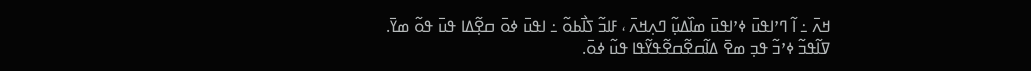ߞߍ߫ ߸ ߊ߬ ߣߴߊߟߎ߫ ߦߴߊߟߎ߫ ߘߊ߰ߡߎ߲߬ ߣߍ߲ߞߍ߫ ، ߓߊߏ߬ ߖߊ߯ߕߋ߬ ߸ ߊߟߎ߫ ߦߋ߫ ߛߐ߲߬ߡߊ ߟߎ߫ ߟߋ߬ ߘߌ߫.
ߜߊ߬ߟߏ߬ ߦߴߏ߬ ߟߏ߲ ߘߐ߫ ߡߊ߬ߛߐ߬ߛߐ߬ߟߌ߬ߟߊ ߟߎ߬ ߦߋ߫.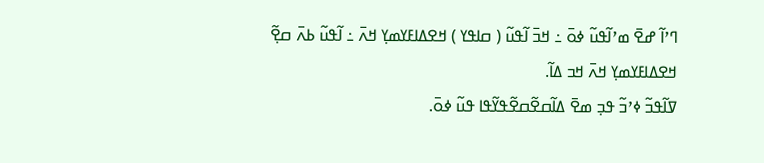ߣߴߊ߬ ߝߐ߫ ߘߴߊ߬ߟߎ߬ ߦߋ߫ ߸ ߞߏ߫ ߊ߬ߟߎ߬ ( ߛߊߟߌ ) ߞߐߡߊߓߌߘߌ߲ ߞߍ߫ ߸ ߊ߬ߟߎ߬ ߕߍ߫ ߛߐ߲߬ ߞߐߡߊߓߌߘߌ߲ ߞߍ߫ ߞߏ ߡߊ߬.
ߜߊ߬ߟߏ߬ ߦߴߏ߬ ߟߏ߲ ߘߐ߫ ߡߊ߬ߛߐ߬ߛߐ߬ߟߌ߬ߟߊ ߟߎ߬ ߦߋ߫.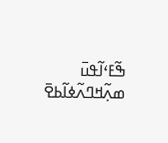ߒ߬ߓߵߊ߬ߟߎ߫ ߘߍ߲߬ߞߣߍ߬ߦߊ߬ߕߐ߫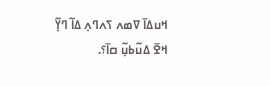ߞߎߡߊ߫ ߜߘߍ ߖߍߣߍ߲ ߡߊ߬ ߣߌ߲߬ ߞߐ߫ ߡߎ߬ߕߎ߲߬ ߛߊ߫؟.